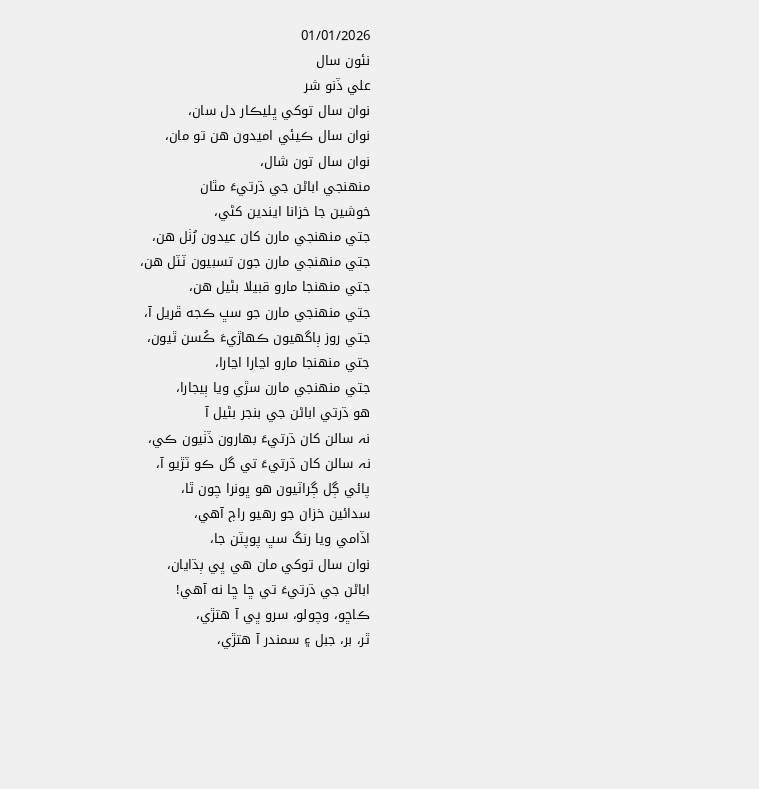01/01/2026
نئون سال
علي ڏنو شر
نوان سال توکي ڀليڪار دل سان،
نوان سال ڪيئي اميدون هن تو مان،
نوان سال تون شال،
منهنجي اباڻن جي ڌرتيءَ مٿان
خوشين جا خزانا ايندين کڻي،
جتي منهنجي مارن کان عيدون رُٺل هن،
جتي منهنجي مارن جون تسبيون ٽٽل هن،
جتي منهنجا مارو قبيلا بڻيل هن،
جتي منهنجي مارن جو سڀ ڪجه ڦريل آ،
جتي روز ٻاگهيون ڪهاڙيءَ ڪُسن ٿيون،
جتي منهنجا مارو اڃارا اڃارا،
جتي منهنجي مارن سڙي ويا ٻيجارا،
هو ڌرتي اباڻن جي بنجر بڻيل آ
نہ سالن کان ڌرتيءَ بهارون ڏٺيون ڪي،
نہ سالن کان ڌرتيءَ تي گل ڪو ٽڙيو آ،
پائي ڳل ڳراٽيون هو ڀونرا چون ٿا،
سدائين خزان جو رهيو راڄ آهي،
اڏامي ويا رنگ سڀ پوپٽن جا،
نوان سال توکي مان هي ڀي ٻڌايان،
اباڻن جي ڌرتيءَ تي ڇا ڇا نه آهي!
ڪاڇو، وچولو، سرو ڀي آ هتڙي،
ٿر، بر، جبل ۽ سمندر آ هتڙي،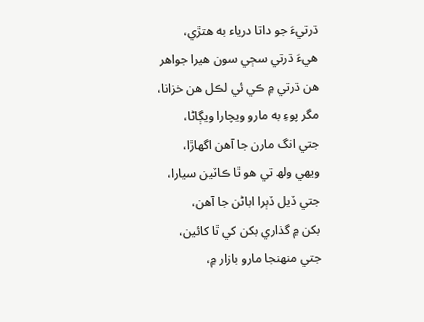ڌرتيءَ جو داتا درياء به هتڙي،
هيءَ ڌرتي سڄي سون هيرا جواهر
هن ڌرتي ۾ ڪي ئي لڪل هن خزانا،
مگر پوءِ به مارو ويچارا ويڳاڻا،
جتي انگ مارن جا آهن اگهاڙا،
ويهي ولھ تي هو ٿا ڪاٽين سيارا،
جتي ڏيل ڏٻرا اباڻن جا آهن،
بکن ۾ گذاري بکن کي ٿا کائين،
جتي منهنجا مارو بازار ۾،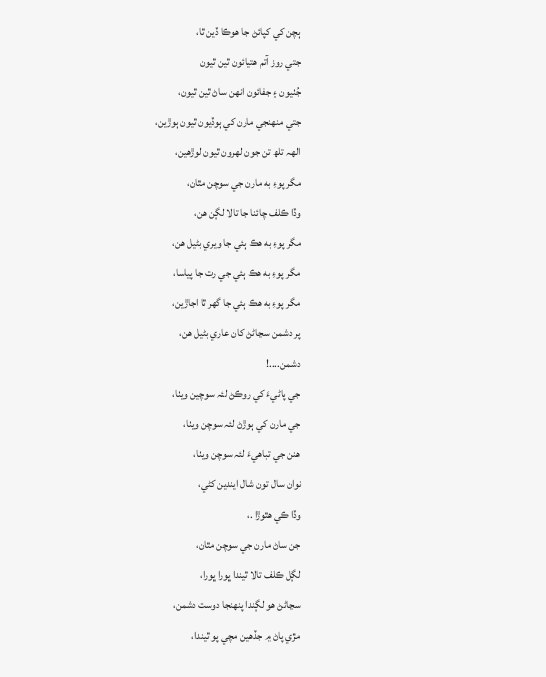ٻچن کي کپائڻ جا هوڪا ڏين ٿا،
جتي روز آتم هتيائون ٿين ٿيون
جُٺيون ۽ جفائون انهن ساڻ ٿين ٿيون،
جتي منهنجي مارن کي ٻوڏيون ٿيون ٻوڙين،
الهہ تلھ تن جون لهرون ٿيون لوڙهين،
مگر پوءِ به مارن جي سوچن مٿان،
وڏا ڪلف چائنا جا تالا لڳن هن،
مگر پوءِ به هڪ ٻئي جا ويري بڻيل هن،
مگر پوءِ به هڪ ٻئي جي رت جا پياسا،
مگر پوءِ به هڪ ٻئي جا گهر ٿا اجاڙين،
پر دشمن سڃاڻڻ کان عاري بڻيل هن،
دشمن....!
جي پاڻيءَ کي روڪڻ لئہ سوچين ويٺا،
جي مارن کي ٻوڙڻ لئہ سوچن ويٺا،
هنن جي تباهيءَ لئہ سوچن ويٺا،
نوان سال تون شال ايندين کڻي،
وڏا ڪي هٿوڙا .،
جن ساڻ مارن جي سوچن مٿان،
لڳل ڪلف تالا ٿيندا ڀورا ڀورا،
سڃاڻڻ هو لڳندا پنهنجا دوست دشمن،
مڙي پاڻ ۾ جڏهين مچي پو ٿيندا،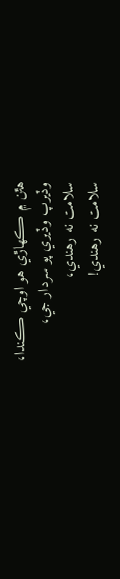هٿن ۾ ڪهاڙي هو اوچي ڪندا،
وڏيرپ وڏيري پو سردار جي،
سلامت نه رهندي،
سلامت نه رهندي!